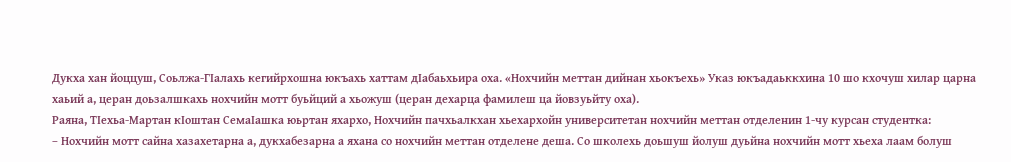Дукха хан йоццуш, Соьлжа-ГIалахь кегийрхошна юкъахь хаттам дIабаьхьира оха. «Нохчийн меттан дийнан хьокъехь» Указ юкъадаьккхина 10 шо кхочуш хилар царна хаьий а, церан доьзалшкахь нохчийн мотт буьйций а хьожуш (церан дехарца фамилеш ца йовзуьйту оха).
Раяна, ТIехьа-Мартан кIоштан СемаIашка юьртан яхархо, Нохчийн пачхьалкхан хьехархойн университетан нохчийн меттан отделенин 1-чу курсан студентка:
– Нохчийн мотт сайна хазахетарна а, дукхабезарна а яхана со нохчийн меттан отделене деша. Со школехь доьшуш йолуш дуьйна нохчийн мотт хьеха лаам болуш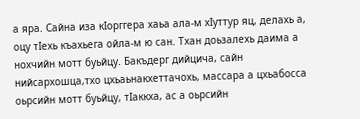а яра. Сайна иза кIорггера хаьа ала-м хIуттур яц, делахь а, оцу тIехь къахьега ойла-м ю сан. Тхан доьзалехь даима а нохчийн мотт буьйцу. Бакъдерг дийцича, сайн нийсархошца,тхо цхьаьнакхеттачохь, массара а цхьабосса оьрсийн мотт буьйцу, тIаккха, ас а оьрсийн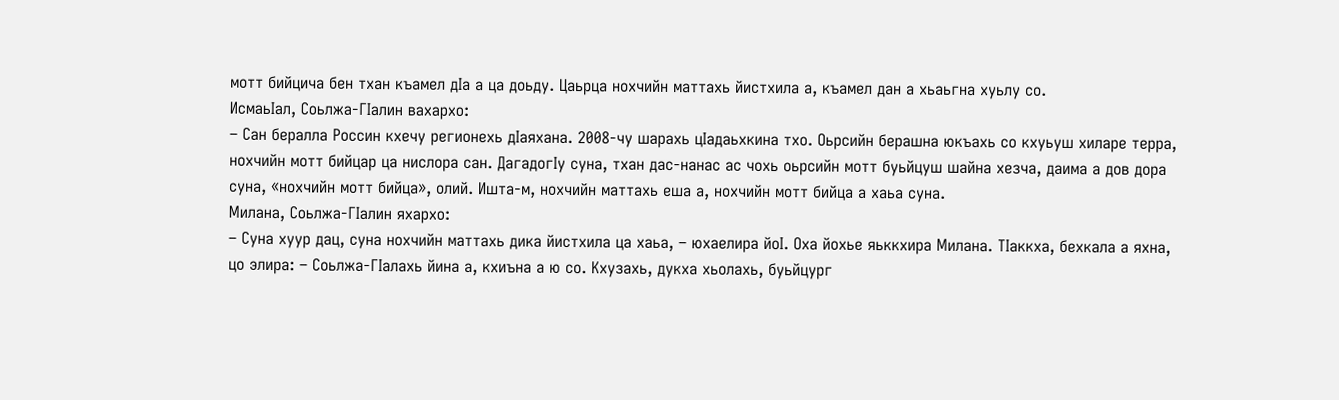мотт бийцича бен тхан къамел дIа а ца доьду. Цаьрца нохчийн маттахь йистхила а, къамел дан а хьаьгна хуьлу со.
ИсмаьIал, Соьлжа-ГIалин вахархо:
– Сан бералла Россин кхечу регионехь дIаяхана. 2008-чу шарахь цIадаьхкина тхо. Оьрсийн берашна юкъахь со кхуьуш хиларе терра, нохчийн мотт бийцар ца нислора сан. ДагадогIу суна, тхан дас-нанас ас чохь оьрсийн мотт буьйцуш шайна хезча, даима а дов дора суна, «нохчийн мотт бийца», олий. Ишта-м, нохчийн маттахь еша а, нохчийн мотт бийца а хаьа суна.
Милана, Соьлжа-ГIалин яхархо:
– Суна хуур дац, суна нохчийн маттахь дика йистхила ца хаьа, – юхаелира йоI. Оха йохье яьккхира Милана. ТIаккха, бехкала а яхна, цо элира: – Соьлжа-ГIалахь йина а, кхиъна а ю со. Кхузахь, дукха хьолахь, буьйцург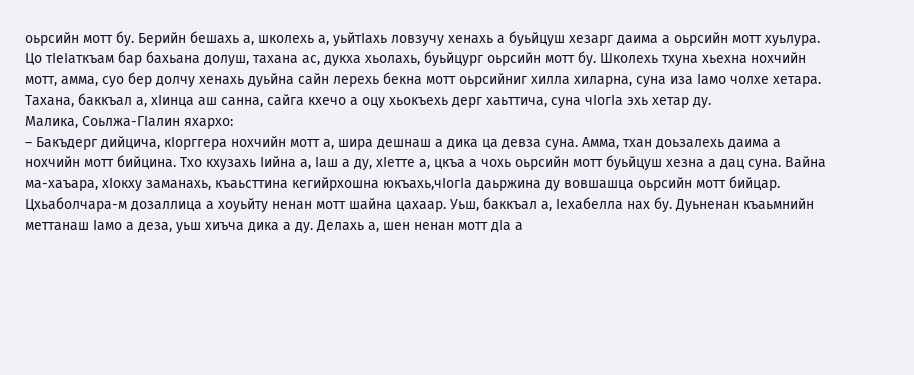оьрсийн мотт бу. Берийн бешахь а, школехь а, уьйтIахь ловзучу хенахь а буьйцуш хезарг даима а оьрсийн мотт хуьлура. Цо тIеIаткъам бар бахьана долуш, тахана ас, дукха хьолахь, буьйцург оьрсийн мотт бу. Школехь тхуна хьехна нохчийн мотт, амма, суо бер долчу хенахь дуьйна сайн лерехь бекна мотт оьрсийниг хилла хиларна, суна иза Iамо чолхе хетара. Тахана, баккъал а, хIинца аш санна, сайга кхечо а оцу хьокъехь дерг хаьттича, суна чIогIа эхь хетар ду.
Малика, Соьлжа-ГIалин яхархо:
– Бакъдерг дийцича, кIорггера нохчийн мотт а, шира дешнаш а дика ца девза суна. Амма, тхан доьзалехь даима а нохчийн мотт бийцина. Тхо кхузахь Iийна а, Iаш а ду, хIетте а, цкъа а чохь оьрсийн мотт буьйцуш хезна а дац суна. Вайна ма-хаъара, хIокху заманахь, къаьсттина кегийрхошна юкъахь,чIогIа даьржина ду вовшашца оьрсийн мотт бийцар. Цхьаболчара-м дозаллица а хоуьйту ненан мотт шайна цахаар. Уьш, баккъал а, Iехабелла нах бу. Дуьненан къаьмнийн меттанаш Iамо а деза, уьш хиъча дика а ду. Делахь а, шен ненан мотт дIа а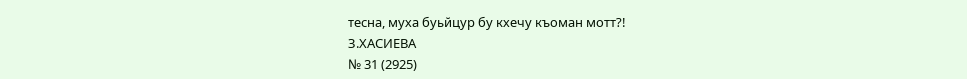тесна, муха буьйцур бу кхечу къоман мотт?!
З.ХАСИЕВА
№ 31 (2925)